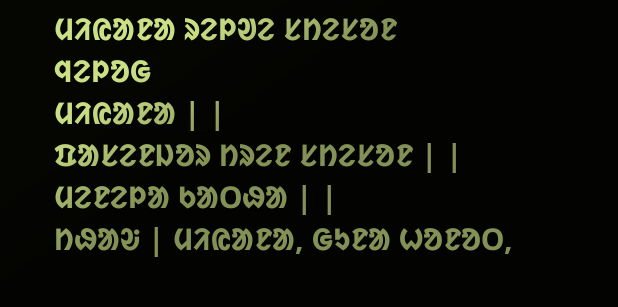ᱢᱤᱭᱟᱱᱟ ᱨᱮᱞᱣᱮ ᱥᱴᱮᱥᱚᱱ
ᱧᱮᱞᱚᱜ
ᱢᱤᱭᱟᱱᱟ | |
ᱯᱟᱥᱮᱱᱡᱚᱨ ᱴᱨᱮᱱ ᱥᱴᱮᱥᱚᱱ | |
ᱢᱮᱱᱮᱞᱟ ᱠᱟᱛᱷᱟ | |
ᱴᱷᱟᱶ | ᱢᱤᱭᱟᱱᱟ, ᱜᱩᱱᱟ ᱦᱚᱱᱚᱛ,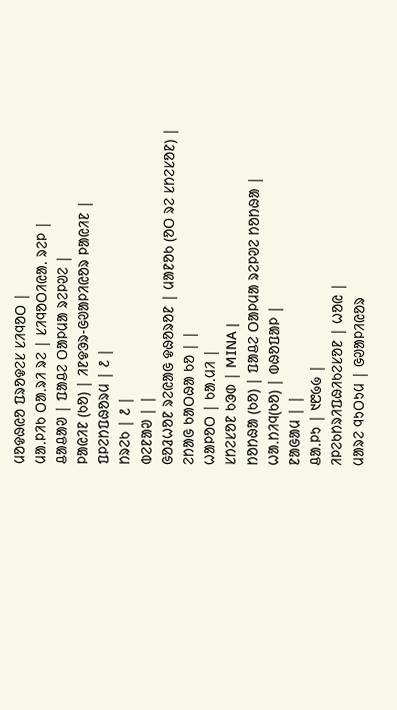ᱢᱚᱫᱷᱭᱚ ᱯᱨᱚᱫᱮᱥ ᱥᱤᱧᱚᱛ |
ᱢᱟᱹᱞᱤᱠ ᱛᱟᱹᱨᱤ ᱨᱮ | ᱥᱤᱧᱚᱛᱤᱭᱟᱹ ᱨᱮᱞ |
ᱪᱟᱪᱟᱣ | ᱯᱟᱪᱮ ᱛᱟᱞᱢᱟ ᱨᱮᱞᱣᱮ |
ᱞᱟᱭᱤᱱ (ᱠᱚ) | ᱤᱱᱫᱳᱨ-ᱜᱣᱟᱞᱤᱭᱚᱨ ᱞᱟᱭᱤᱱ |
ᱯᱞᱮᱴᱯᱷᱚᱨᱢ | ᱒ |
ᱴᱨᱮᱠ | ᱒ |
ᱵᱮᱱᱟᱣ | |
ᱜᱚᱲᱦᱚᱱ ᱨᱮᱭᱟᱜ ᱫᱷᱚᱨᱚᱱ | ᱢᱟᱱᱚᱠ (ᱚᱛ ᱨᱮ ᱥᱴᱮᱥᱚᱱ) |
ᱮᱴᱟᱜ ᱠᱟᱛᱷᱟ ᱠᱚ | |
ᱦᱟᱞᱚᱛ | ᱠᱟᱹᱢᱤ |
ᱥᱴᱮᱥᱚᱱ ᱠᱳᱰ | MINA |
ᱴᱚᱴᱷᱟ (ᱠᱚ) | ᱯᱟᱪᱮ ᱛᱟᱞᱢᱟ ᱨᱮᱞᱣᱮ ᱴᱚᱴᱷᱟ |
ᱦᱟᱹᱴᱤᱧ(ᱠᱚ) | ᱵᱷᱚᱯᱟᱞ |
ᱱᱟᱜᱟᱢ | |
ᱪᱟᱹᱞᱩ | ᱑᱘᱙᱙ |
ᱤᱞᱮᱠᱴᱨᱤᱯᱷᱤᱠᱮᱥᱚᱱ | ᱦᱚᱭ |
ᱢᱟᱨᱮ ᱧᱩᱛᱩᱢ | ᱜᱣᱟᱞᱤᱭᱚᱨ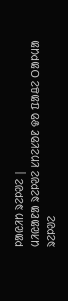ᱞᱟᱭᱤᱴ ᱨᱮᱞᱣᱮ |
ᱢᱤᱭᱟᱱᱟ ᱨᱮᱞᱣᱮ ᱥᱴᱮᱥᱚᱱ ᱫᱚ ᱯᱟᱪᱮ ᱛᱟᱞᱢᱟ ᱨᱮᱞᱣᱮ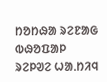ᱴᱚᱴᱷᱟ ᱨᱮᱱᱟᱜ ᱵᱷᱚᱯᱟᱞ ᱨᱮᱞᱣᱮ ᱦᱟᱹᱴᱤᱧ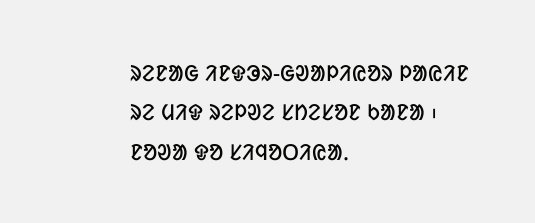ᱨᱮᱱᱟᱜ ᱤᱱᱫᱳᱨ-ᱜᱣᱟᱞᱤᱭᱚᱨ ᱞᱟᱭᱤᱱ ᱨᱮ ᱢᱤᱫ ᱨᱮᱞᱣᱮ ᱥᱴᱮᱥᱚᱱ ᱠᱟᱱᱟ ᱾ ᱱᱚᱣᱟ ᱫᱚ ᱥᱤᱧᱚᱛᱤᱭᱟᱹ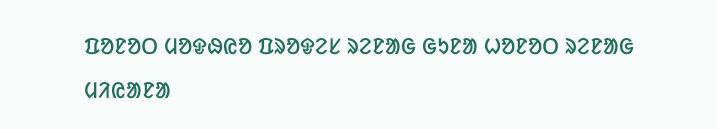ᱯᱚᱱᱚᱛ ᱢᱚᱫᱷᱭᱚ ᱯᱨᱚᱫᱮᱥ ᱨᱮᱱᱟᱜ ᱜᱩᱱᱟ ᱦᱚᱱᱚᱛ ᱨᱮᱱᱟᱜ ᱢᱤᱭᱟᱱᱟ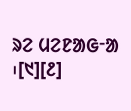ᱨᱮ ᱢᱮᱱᱟᱜᱼᱟ ᱾[᱑][᱒]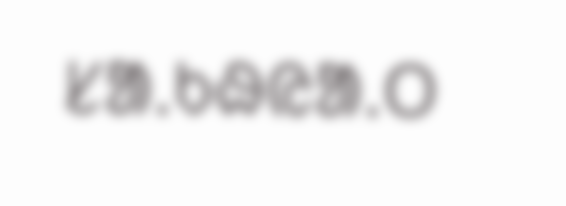ᱥᱟᱹᱠᱷᱭᱟᱹᱛ